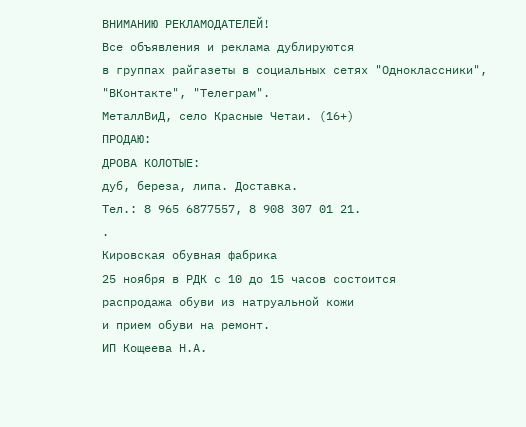ВНИМАНИЮ РЕКЛАМОДАТЕЛЕЙ!
Все объявления и реклама дублируются
в группах райгазеты в социальных сетях "Одноклассники", "ВКонтакте", "Телеграм".
МеталлВиД, село Красные Четаи. (16+)
ПРОДАЮ:
ДРОВА КОЛОТЫЕ:
дуб, береза, липа. Доставка.
Тел.: 8 965 6877557, 8 908 307 01 21.
.
Кировская обувная фабрика
25 ноября в РДК с 10 до 15 часов состоится
распродажа обуви из натруальной кожи
и прием обуви на ремонт.
ИП Кощеева Н.А.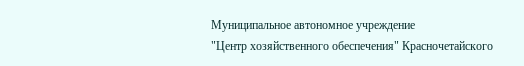Муниципальное автономное учреждение
"Центр хозяйственного обеспечения" Красночетайского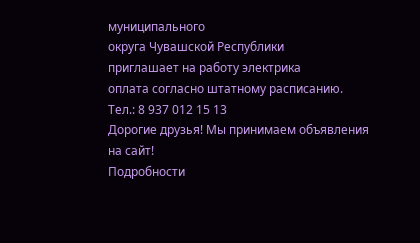муниципального
округа Чувашской Республики
приглашает на работу электрика
оплата согласно штатному расписанию.
Тел.: 8 937 012 15 13
Дорогие друзья! Мы принимаем объявления на сайт!
Подробности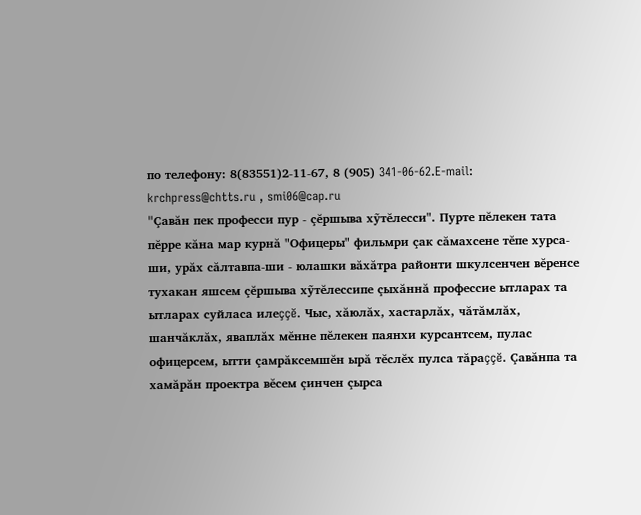по телефону: 8(83551)2-11-67, 8 (905) 341-06-62.E-mail: krchpress@chtts.ru , smi06@cap.ru
"Çавăн пек професси пур - çĕршыва хỹтĕлесси". Пурте пĕлекен тата пĕрре кăна мар курнă "Офицеры" фильмри çак сăмахсене тĕпе хурса-ши, урăх сăлтавпа-ши - юлашки вăхăтра районти шкулсенчен вĕренсе тухакан яшсем çĕршыва хỹтĕлессипе çыхăннă профессие ытларах та ытларах суйласа илеççĕ. Чыс, хăюлăх, хастарлăх, чăтăмлăх, шанчăклăх, яваплăх мĕнне пĕлекен паянхи курсантсем, пулас офицерсем, ытти çамрăксемшĕн ырă тĕслĕх пулса тăраççĕ. Çавăнпа та хамăрăн проектра вĕсем çинчен çырса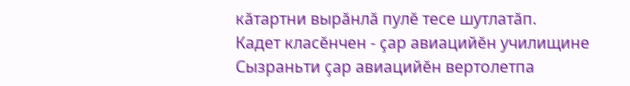кăтартни вырăнлă пулĕ тесе шутлатăп.
Кадет класĕнчен - çар авиацийĕн училищине
Сызраньти çар авиацийĕн вертолетпа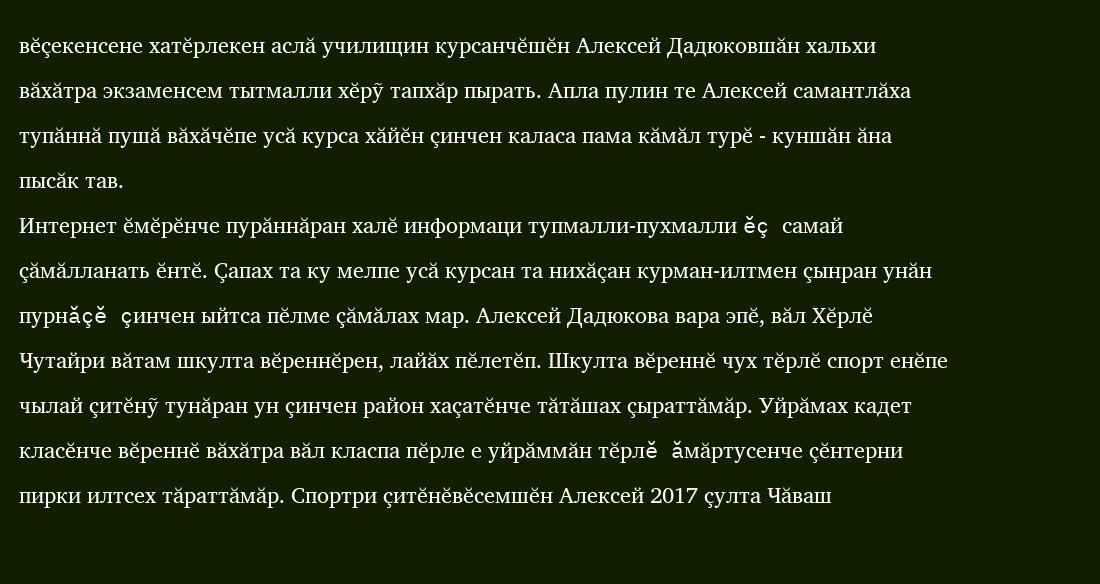вĕçекенсене хатĕрлекен аслă училищин курсанчĕшĕн Алексей Дадюковшăн хальхи вăхăтра экзаменсем тытмалли хĕрỹ тапхăр пырать. Апла пулин те Алексей самантлăха тупăннă пушă вăхăчĕпе усă курса хăйĕн çинчен каласа пама кăмăл турĕ - куншăн ăна пысăк тав.
Интернет ĕмĕрĕнче пурăннăран халĕ информаци тупмалли-пухмалли ĕç самай çăмăлланать ĕнтĕ. Çапах та ку мелпе усă курсан та нихăçан курман-илтмен çынран унăн пурнăçĕ çинчен ыйтса пĕлме çăмăлах мар. Алексей Дадюкова вара эпĕ, вăл Хĕрлĕ Чутайри вăтам шкулта вĕреннĕрен, лайăх пĕлетĕп. Шкулта вĕреннĕ чух тĕрлĕ спорт енĕпе чылай çитĕнỹ тунăран ун çинчен район хаçатĕнче тăтăшах çыраттăмăр. Уйрăмах кадет класĕнче вĕреннĕ вăхăтра вăл класпа пĕрле е уйрăммăн тĕрлĕ ăмăртусенче çĕнтерни пирки илтсех тăраттăмăр. Спортри çитĕнĕвĕсемшĕн Алексей 2017 çулта Чăваш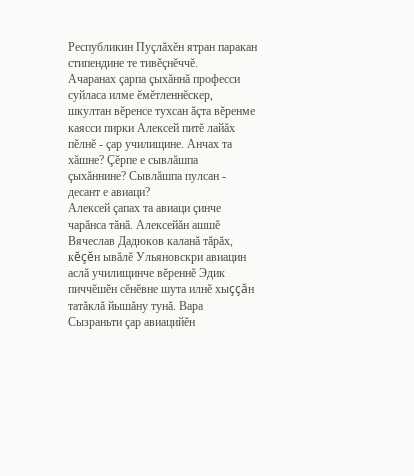Республикин Пуçлăхĕн ятран паракан стипендине те тивĕçнĕччĕ.
Ачаранах çарпа çыхăннă професси суйласа илме ĕмĕтленнĕскер, шкултан вĕренсе тухсан ăçта вĕренме каясси пирки Алексей питĕ лайăх пĕлнĕ - çар училищине. Анчах та хăшне? Çĕрпе е сывлăшпа çыхăннине? Сывлăшпа пулсан - десант е авиаци?
Алексей çапах та авиаци çинче чарăнса тăнă. Алексейăн ашшĕ Вячеслав Дадюков каланă тăрăх, кĕçĕн ывăлĕ Ульяновскри авиацин аслă училищинче вĕреннĕ Эдик пиччĕшĕн сĕнĕвне шута илнĕ хыççăн татăклă йышăну тунă. Вара Сызраньти çар авиацийĕн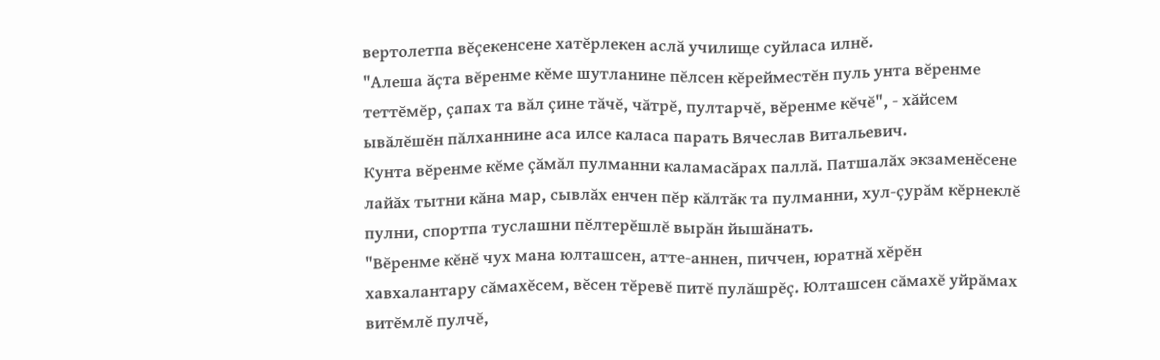вертолетпа вĕçекенсене хатĕрлекен аслă училище суйласа илнĕ.
"Алеша ăçта вĕренме кĕме шутланине пĕлсен кĕрейместĕн пуль унта вĕренме теттĕмĕр, çапах та вăл çине тăчĕ, чăтрĕ, пултарчĕ, вĕренме кĕчĕ", - хăйсем ывăлĕшĕн пăлханнине аса илсе каласа парать Вячеслав Витальевич.
Кунта вĕренме кĕме çăмăл пулманни каламасăрах паллă. Патшалăх экзаменĕсене лайăх тытни кăна мар, сывлăх енчен пĕр кăлтăк та пулманни, хул-çурăм кĕрнеклĕ пулни, спортпа туслашни пĕлтерĕшлĕ вырăн йышăнать.
"Вĕренме кĕнĕ чух мана юлташсен, атте-аннен, пиччен, юратнă хĕрĕн хавхалантару сăмахĕсем, вĕсен тĕревĕ питĕ пулăшрĕç. Юлташсен сăмахĕ уйрăмах витĕмлĕ пулчĕ,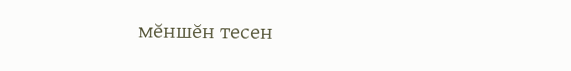мĕншĕн тесен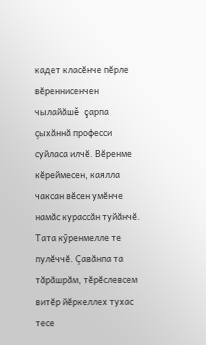кадет класĕнче пĕрле вĕреннисенчен чылайăшĕ çарпа çыхăннă професси суйласа илчĕ. Вĕренме кĕреймесен, каялла чаксан вĕсен умĕнче намăс курассăн туйăнчĕ. Тата кỹренмелле те пулĕччĕ. Çавăнпа та тăрăшрăм, тĕрĕслевсем витĕр йĕркеллех тухас тесе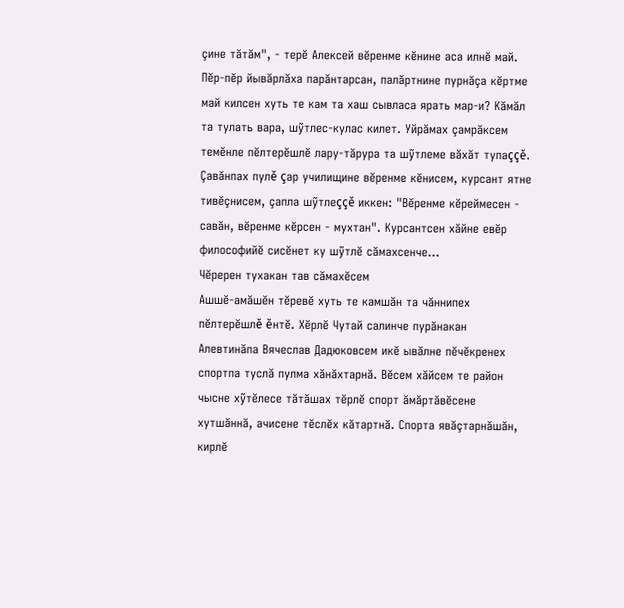çине тăтăм", - терĕ Алексей вĕренме кĕнине аса илнĕ май.
Пĕр-пĕр йывăрлăха парăнтарсан, палăртнине пурнăçа кĕртме май килсен хуть те кам та хаш сывласа ярать мар-и? Кăмăл та тулать вара, шỹтлес-кулас килет. Уйрăмах çамрăксем темĕнле пĕлтерĕшлĕ лару-тăрура та шỹтлеме вăхăт тупаççĕ. Çавăнпах пулĕ çар училищине вĕренме кĕнисем, курсант ятне тивĕçнисем, çапла шỹтлеççĕ иккен: "Вĕренме кĕреймесен - савăн, вĕренме кĕрсен - мухтан". Курсантсен хăйне евĕр философийĕ сисĕнет ку шỹтлĕ сăмахсенче...
Чĕререн тухакан тав сăмахĕсем
Ашшĕ-амăшĕн тĕревĕ хуть те камшăн та чăннипех пĕлтерĕшлĕ ĕнтĕ. Хĕрлĕ Чутай салинче пурăнакан Алевтинăпа Вячеслав Дадюковсем икĕ ывăлне пĕчĕкренех спортпа туслă пулма хăнăхтарнă. Вĕсем хăйсем те район чысне хỹтĕлесе тăтăшах тĕрлĕ спорт ăмăртăвĕсене хутшăннă, ачисене тĕслĕх кăтартнă. Спорта явăçтарнăшăн, кирлĕ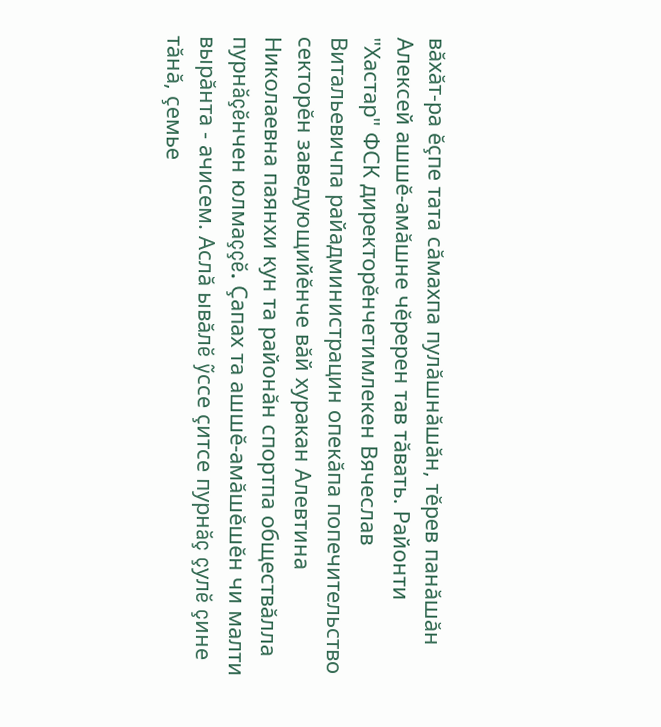вăхăт-ра ĕçпе тата сăмахпа пулăшнăшăн, тĕрев панăшăн Алексей ашшĕ-амăшне чĕререн тав тăвать. Районти "Хастар" ФСК директорĕнчетимлекен Вячеслав Витальевичпа райадминистрацин опекăпа попечительство секторĕн заведующийĕнче вăй хуракан Алевтина Николаевна паянхи кун та районăн спортпа обществăлла пурнăçĕнчен юлмаççĕ. Çапах та ашшĕ-амăшĕшĕн чи малти вырăнта - ачисем. Аслă ывăлĕ ỹссе çитсе пурнăç çулĕ çине тăнă, çемье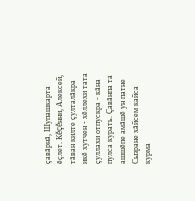çавăрнă, Шупашкарта ĕçлет. Кĕçĕнни, Алексей, тăван килте çулталăкра икĕ хутчен - хĕллехи тата çуллахи отпускра - кăна пулса курать. Çавăнпа та ашшĕпе амăшĕ ун патне Сызране хăйсем кайса курма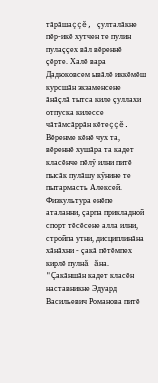тăрăшаççĕ, çулталăкне пĕр-икĕ хутчен те пулин пулаççех вăл вĕреннĕ çĕрте. Халĕ вара Дадюковсем ывăлĕ иккĕмĕш курсшăн экзаменсене ăнăçлă тытса киле çуллахи отпуска килессе чăтăмсăррăн кĕтеççĕ.
Вĕренме кĕнĕ чух та, вĕреннĕ хушăра та кадет класĕнче пĕлỹ илни питĕ пысăк пулăшу кỹнине те пытармасть Алексей. Физкультура енĕпе аталанни, çарпа прикладной спорт тĕсĕсене алла илни, стройпа утни, дисциплинăна хăнăхни - çакă пĕтĕмпех кирлĕ пулнă ăна. "Çакăншăн кадет класĕн наставникне Эдуард Васильевич Романова питĕ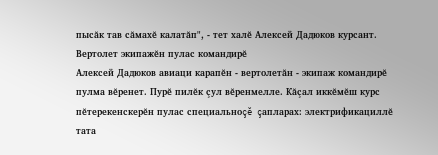пысăк тав сăмахĕ калатăп", - тет халĕ Алексей Дадюков курсант.
Вертолет экипажĕн пулас командирĕ
Алексей Дадюков авиаци карапĕн - вертолетăн - экипаж командирĕ пулма вĕренет. Пурĕ пилĕк çул вĕренмелле. Кăçал иккĕмĕш курс пĕтерекенскерĕн пулас специальноçĕ çапларах: электрификациллĕ тата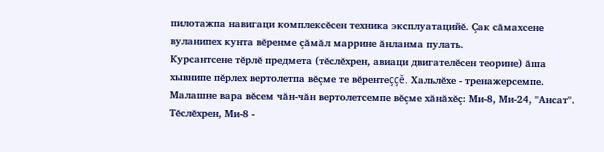пилотажпа навигаци комплексĕсен техника эксплуатацийĕ. Çак сăмахсене вуланипех кунта вĕренме çăмăл маррине ăнланма пулать.
Курсантсене тĕрлĕ предмета (тĕслĕхрен, авиаци двигателĕсен теорине) ăша хывнипе пĕрлех вертолетпа вĕçме те вĕрентеççĕ. Хальлĕхе - тренажерсемпе. Малашне вара вĕсем чăн-чăн вертолетсемпе вĕçме хăнăхĕç: Ми-8, Ми-24, "Ансат". Тĕслĕхрен, Ми-8 -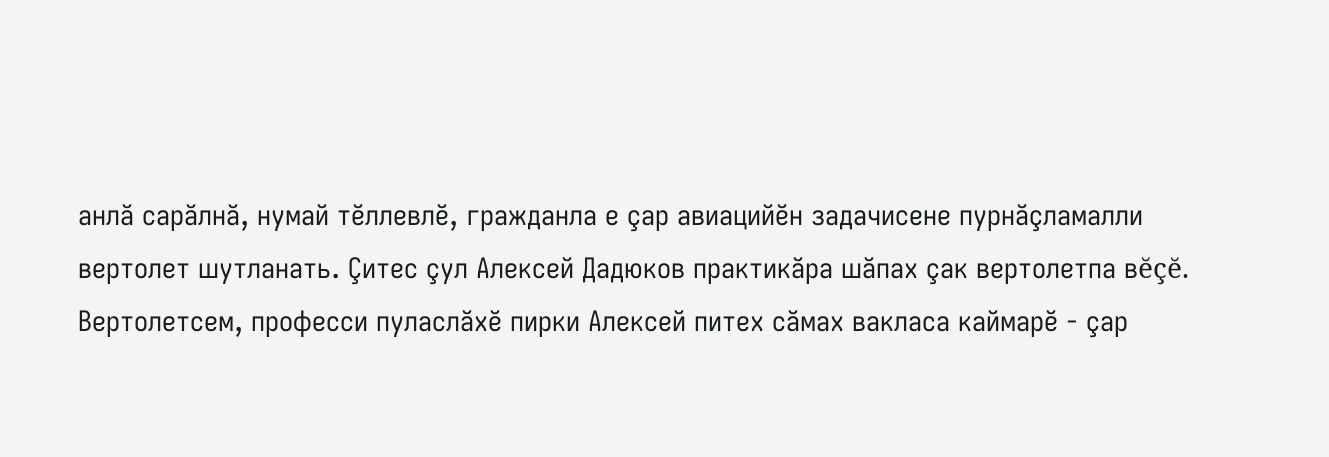анлă сарăлнă, нумай тĕллевлĕ, гражданла е çар авиацийĕн задачисене пурнăçламалли вертолет шутланать. Çитес çул Алексей Дадюков практикăра шăпах çак вертолетпа вĕçĕ.
Вертолетсем, професси пуласлăхĕ пирки Алексей питех сăмах вакласа каймарĕ - çар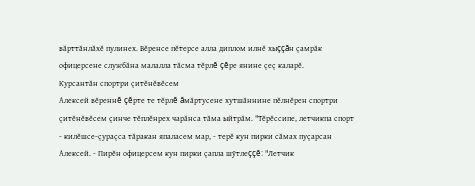вăрттăнлăхĕ пулинех. Вĕренсе пĕтерсе алла диплом илнĕ хыççăн çамрăк офицерсене службăна малалла тăсма тĕрлĕ çĕре янине çеç каларĕ.
Курсантăн спортри çитĕнĕвĕсем
Алексей вĕреннĕ çĕрте те тĕрлĕ ăмăртусене хутшăннине пĕлнĕрен спортри çитĕнĕвĕсем çинче тĕплĕнрех чарăнса тăма ыйтрăм. "Тĕрĕссипе, летчикпа спорт - килĕшсе-çураçса тăракан япаласем мар, - терĕ кун пирки сăмах пуçарсан Алексей. - Пирĕн офицерсем кун пирки çапла шỹтлеççĕ: "Летчик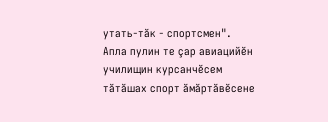утать-тăк - спортсмен".
Апла пулин те çар авиацийĕн училищин курсанчĕсем тăтăшах спорт ăмăртăвĕсене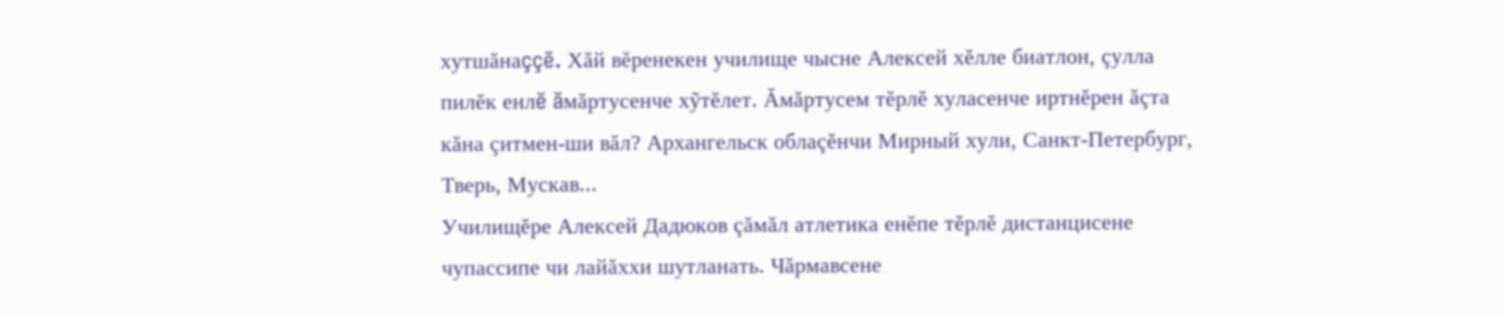хутшăнаççĕ. Хăй вĕренекен училище чысне Алексей хĕлле биатлон, çулла пилĕк енлĕ ăмăртусенче хỹтĕлет. Ăмăртусем тĕрлĕ хуласенче иртнĕрен ăçта кăна çитмен-ши вăл? Архангельск облаçĕнчи Мирный хули, Санкт-Петербург, Тверь, Мускав...
Училищĕре Алексей Дадюков çăмăл атлетика енĕпе тĕрлĕ дистанцисене чупассипе чи лайăххи шутланать. Чăрмавсене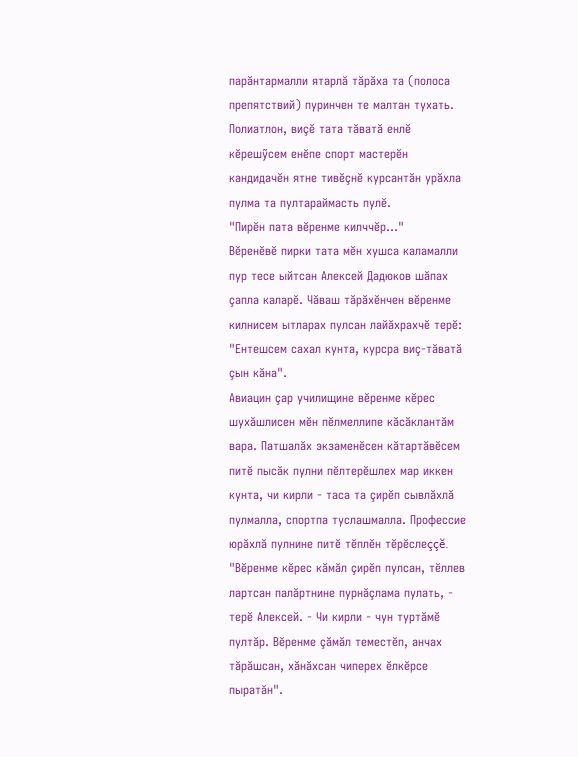парăнтармалли ятарлă тăрăха та (полоса препятствий) пуринчен те малтан тухать. Полиатлон, виçĕ тата тăватă енлĕ кĕрешỹсем енĕпе спорт мастерĕн кандидачĕн ятне тивĕçнĕ курсантăн урăхла пулма та пултараймасть пулĕ.
"Пирĕн пата вĕренме килччĕр..."
Вĕренĕвĕ пирки тата мĕн хушса каламалли пур тесе ыйтсан Алексей Дадюков шăпах çапла каларĕ. Чăваш тăрăхĕнчен вĕренме килнисем ытларах пулсан лайăхрахчĕ терĕ: "Ентешсем сахал кунта, курсра виç-тăватă çын кăна".
Авиацин çар училищине вĕренме кĕрес шухăшлисен мĕн пĕлмеллипе кăсăклантăм вара. Патшалăх экзаменĕсен кăтартăвĕсем питĕ пысăк пулни пĕлтерĕшлех мар иккен кунта, чи кирли - таса та çирĕп сывлăхлă пулмалла, спортпа туслашмалла. Профессие юрăхлă пулнине питĕ тĕплĕн тĕрĕслеççĕ.
"Вĕренме кĕрес кăмăл çирĕп пулсан, тĕллев лартсан палăртнине пурнăçлама пулать, - терĕ Алексей. - Чи кирли - чун туртăмĕ пултăр. Вĕренме çăмăл теместĕп, анчах тăрăшсан, хăнăхсан чиперех ĕлкĕрсе пыратăн".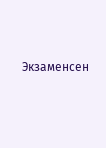Экзаменсен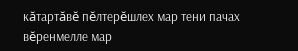кăтартăвĕ пĕлтерĕшлех мар тени пачах вĕренмелле мар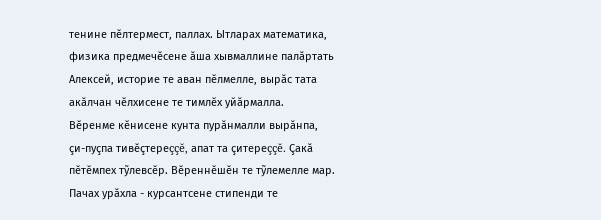тенине пĕлтермест, паллах. Ытларах математика, физика предмечĕсене ăша хывмаллине палăртать Алексей, историе те аван пĕлмелле, вырăс тата акăлчан чĕлхисене те тимлĕх уйăрмалла.
Вĕренме кĕнисене кунта пурăнмалли вырăнпа, çи-пуçпа тивĕçтереççĕ, апат та çитереççĕ. Çакă пĕтĕмпех тỹлевсĕр. Вĕреннĕшĕн те тỹлемелле мар. Пачах урăхла - курсантсене стипенди те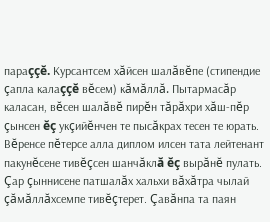параççĕ. Курсантсем хăйсен шалăвĕпе (стипендие çапла калаççĕ вĕсем) кăмăллă. Пытармасăр каласан, вĕсен шалăвĕ пирĕн тăрăхри хăш-пĕр çынсен ĕç укçийĕнчен те пысăкрах тесен те юрать.
Вĕренсе пĕтерсе алла диплом илсен тата лейтенант пакунĕсене тивĕçсен шанчăклă ĕç вырăнĕ пулать. Çар çыннисене патшалăх хальхи вăхăтра чылай çăмăллăхсемпе тивĕçтерет. Çавăнпа та паян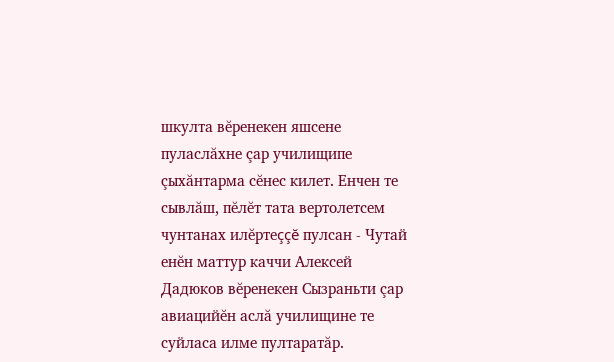шкулта вĕренекен яшсене пуласлăхне çар училищипе çыхăнтарма сĕнес килет. Енчен те сывлăш, пĕлĕт тата вертолетсем чунтанах илĕртеççĕ пулсан - Чутай енĕн маттур каччи Алексей Дадюков вĕренекен Сызраньти çар авиацийĕн аслă училищине те суйласа илме пултаратăр.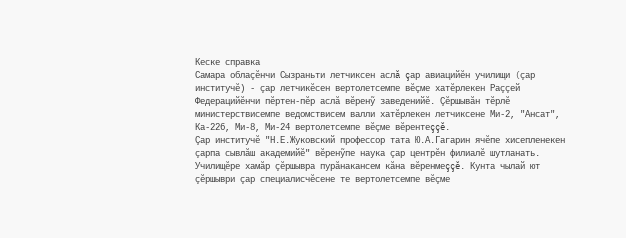Кеске справка
Самара облаçĕнчи Сызраньти летчиксен аслă çар авиацийĕн училищи (çар институчĕ) - çар летчикĕсен вертолетсемпе вĕçме хатĕрлекен Раççей Федерацийĕнчи пĕртен-пĕр аслă вĕренỹ заведенийĕ. Çĕршывăн тĕрлĕ министерствисемпе ведомствисем валли хатĕрлекен летчиксене Ми-2, "Ансат", Ка-226, Ми-8, Ми-24 вертолетсемпе вĕçме вĕрентеççĕ.
Çар институчĕ "Н.Е.Жуковский профессор тата Ю.А.Гагарин ячĕпе хисепленекен çарпа сывлăш академийĕ" вĕренỹпе наука çар центрĕн филиалĕ шутланать.
Училищĕре хамăр çĕршывра пурăнакансем кăна вĕренмеççĕ. Кунта чылай ют çĕршыври çар специалисчĕсене те вертолетсемпе вĕçме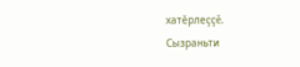хатĕрлеççĕ.
Сызраньти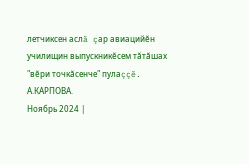летчиксен аслă çар авиацийĕн училищин выпускникĕсем тăтăшах "вĕри точкăсенче" пулаççĕ.
А.КАРПОВА.
Ноябрь 2024 |